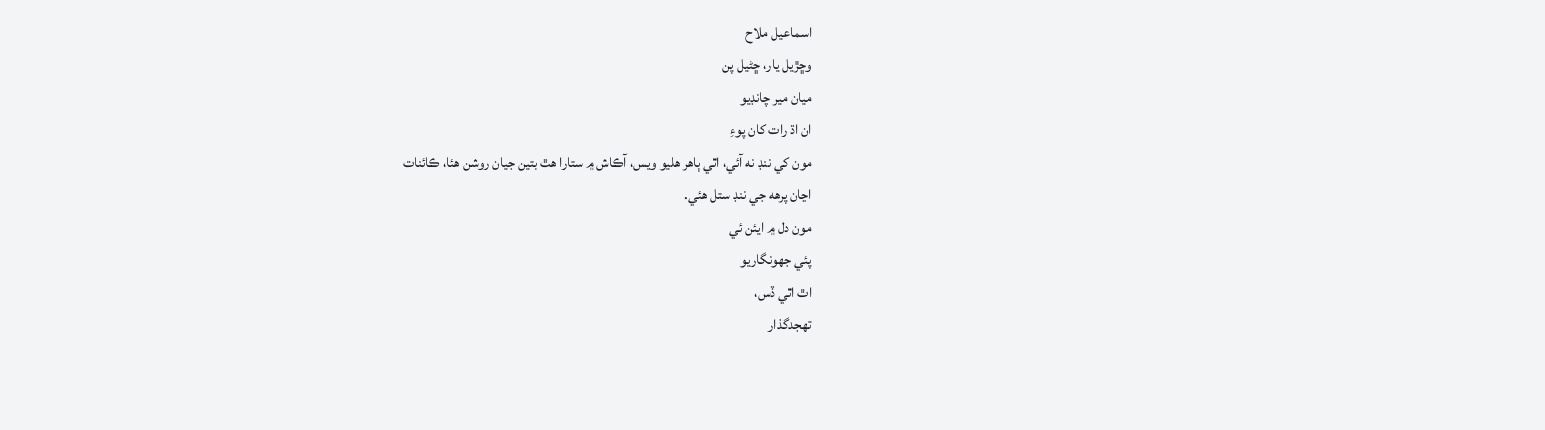اسماعيل ملاح
وڇڙيل يار، ڇڻيل پن
ميان مير چانڊيو
ان اڌ رات کان پوءِ
مون کي ننڊ نه آئي، اٿي ٻاهر هليو ويس، آڪاش ۾ ستارا هٿ بتين جيان روشن هئا، ڪائنات
اڃان پرهه جي ننڊ ستل هئي.
مون دل ۾ ايئن ئي
پئي جهونگاريو
اٿ اٿي ڏس،
تهجدگذار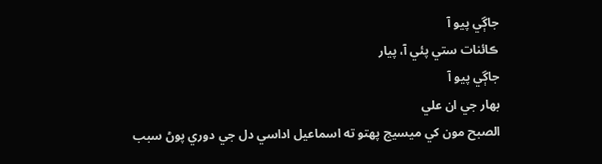جاڳي پيو آ
ڪائنات ستي پئي آ، پيار
جاڳي پيو آ
بهار جي ان علي
الصبح مون کي ميسيج پهتو ته اسماعيل اداسي دل جي دوري پوڻ سبب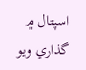اسپتال ۾ گذاري ويو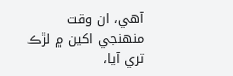آھي، ان وقت منهنجي اکين ۾ لڙڪ تري آيا،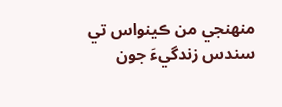منهنجي من ڪينواس تي سندس زندگيءَ جون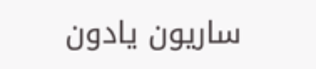ساريون يادون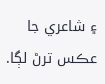۽ شاعري جا عڪس ترڻ لڳا.